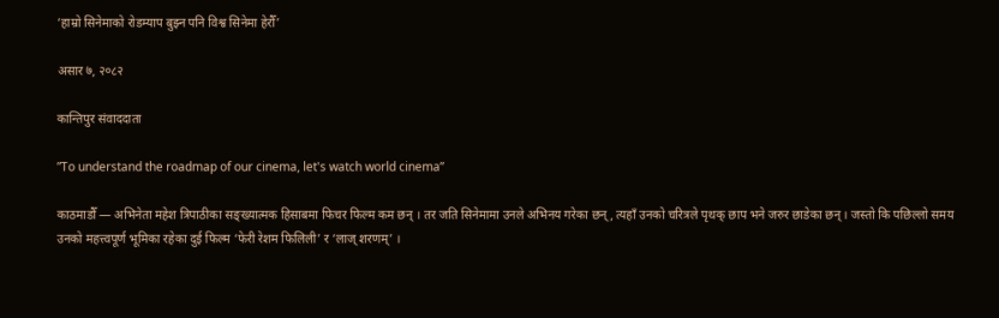‘हाम्रो सिनेमाको रोडम्याप बुझ्न पनि विश्व सिनेमा हेरौँ’

असार ७, २०८२

कान्तिपुर संवाददाता

”To understand the roadmap of our cinema, let's watch world cinema”

काठमाडौँ — अभिनेता महेश त्रिपाठीका सङ्ख्यात्मक हिसाबमा फिचर फिल्म कम छन् । तर जति सिनेमामा उनले अभिनय गरेका छन्, त्यहाँ उनको चरित्रले पृथक् छाप भने जरुर छाडेका छन् । जस्तो कि पछिल्लो समय उनको महत्त्वपूर्ण भूमिका रहेका दुई फिल्म ‘फेरी रेशम फिलिली’ र ‘लाज् शरणम्’ ।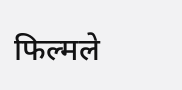फिल्मले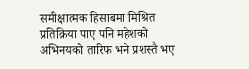समीक्षात्मक हिसाबमा मिश्रित प्रतिक्रिया पाए पनि महेशको अभिनयको तारिफ भने प्रशस्तै भए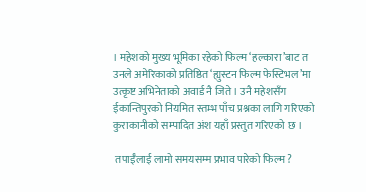। महेशको मुख्य भूमिका रहेको फिल्म ‘हल्कारा’बाट त उनले अमेरिकाको प्रतिष्ठित ‘ह्युस्टन फिल्म फेस्टिभल’मा उत्कृष्ट अभिनेताको अवार्ड नै जिते । उनै महेशसँग ईकान्तिपुरको नियमित स्तम्भ पाँच प्रश्नका लागि गरिएको कुराकानीको सम्पादित अंश यहाँ प्रस्तुत गरिएको छ ।

 तपाईँलाई लामो समयसम्म प्रभाव पारेको फिल्म ?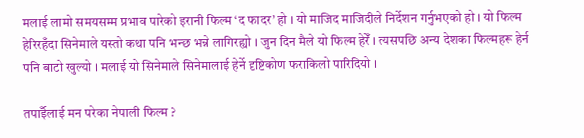मलाई लामो समयसम्म प्रभाव पारेको इरानी फिल्म ‘द फादर’ हो । यो माजिद माजिदीले निर्देशन गर्नुभएको हो । यो फिल्म हेरिरहँदा सिनेमाले यस्तो कथा पनि भन्छ भन्ने लागिरह्यो । जुन दिन मैले यो फिल्म हेरेँ । त्यसपछि अन्य देशका फिल्महरू हेर्न  पनि बाटो खुल्यो । मलाई यो सिनेमाले सिनेमालाई हेर्ने दृष्टिकोण फराकिलो पारिदियो ।

तपाईँलाई मन परेका नेपाली फिल्म ?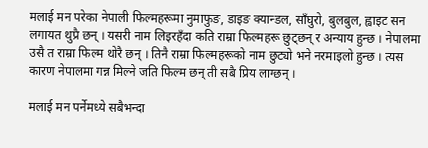मलाई मन परेका नेपाली फिल्महरूमा नुमाफुङ, डाइङ क्यान्डल, साँघुरो, बुलबुल, ह्वाइट सन लगायत थुप्रै छन् । यसरी नाम लिइरहँदा कति राम्रा फिल्महरू छुट्छन् र अन्याय हुन्छ । नेपालमा उसै त राम्रा फिल्म थोरै छन् । तिनै राम्रा फिल्महरूको नाम छुट्यो भने नरमाइलो हुन्छ । त्यस कारण नेपालमा गन्न मिल्ने जति फिल्म छन् ती सबै प्रिय लाग्छन् ।

मलाई मन पर्नेमध्ये सबैभन्दा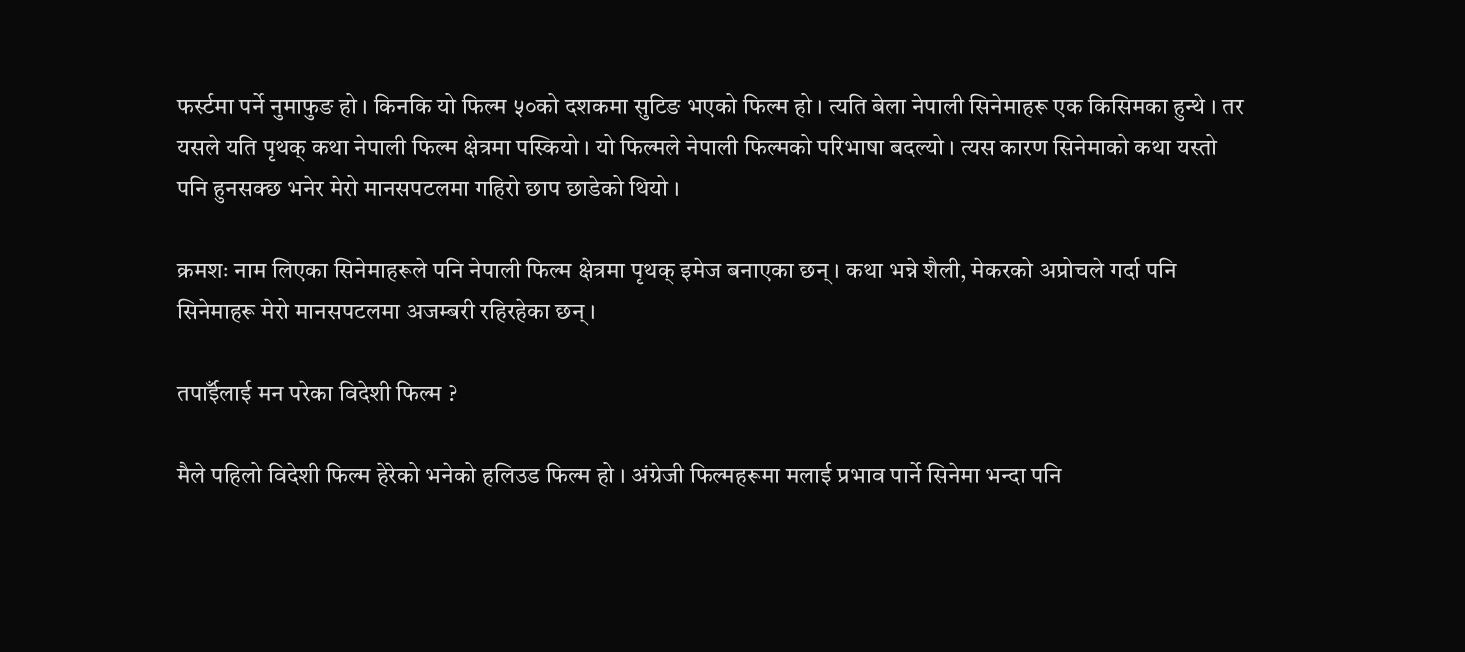फर्स्टमा पर्ने नुमाफुङ हो । किनकि यो फिल्म ५०को दशकमा सुटिङ भएको फिल्म हो । त्यति बेला नेपाली सिनेमाहरू एक किसिमका हुन्थे । तर यसले यति पृथक् कथा नेपाली फिल्म क्षेत्रमा पस्कियो । यो फिल्मले नेपाली फिल्मको परिभाषा बदल्यो । त्यस कारण सिनेमाको कथा यस्तो पनि हुनसक्छ भनेर मेरो मानसपटलमा गहिरो छाप छाडेको थियो ।

क्रमशः नाम लिएका सिनेमाहरूले पनि नेपाली फिल्म क्षेत्रमा पृथक् इमेज बनाएका छन् । कथा भन्ने शैली, मेकरको अप्रोचले गर्दा पनि सिनेमाहरू मेरो मानसपटलमा अजम्बरी रहिरहेका छन् ।

तपाईँलाई मन परेका विदेशी फिल्म ?

मैले पहिलो विदेशी फिल्म हेरेको भनेको हलिउड फिल्म हो । अंग्रेजी फिल्महरूमा मलाई प्रभाव पार्ने सिनेमा भन्दा पनि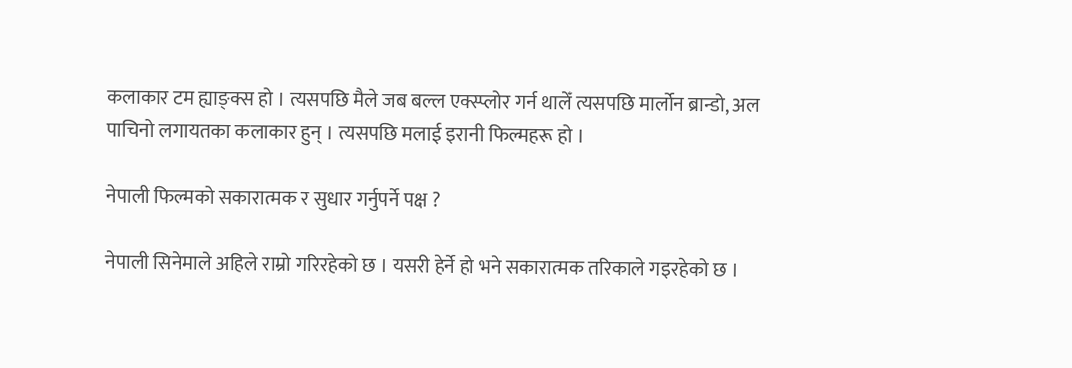कलाकार टम ह्याङ्क्स हो । त्यसपछि मैले जब बल्ल एक्स्प्लोर गर्न थालेँ त्यसपछि मार्लोन ब्रान्डो, अल पाचिनो लगायतका कलाकार हुन् । त्यसपछि मलाई इरानी फिल्महरू हो ।

नेपाली फिल्मको सकारात्मक र सुधार गर्नुपर्ने पक्ष ?

नेपाली सिनेमाले अहिले राम्रो गरिरहेको छ । यसरी हेर्ने हो भने सकारात्मक तरिकाले गइरहेको छ ।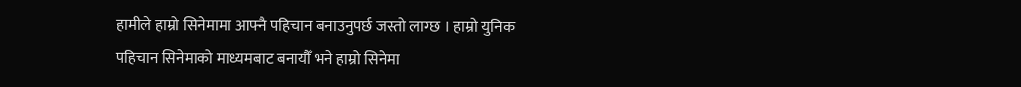हामीले हाम्रो सिनेमामा आफ्नै पहिचान बनाउनुपर्छ जस्तो लाग्छ । हाम्रो युनिक पहिचान सिनेमाको माध्यमबाट बनायौँ भने हाम्रो सिनेमा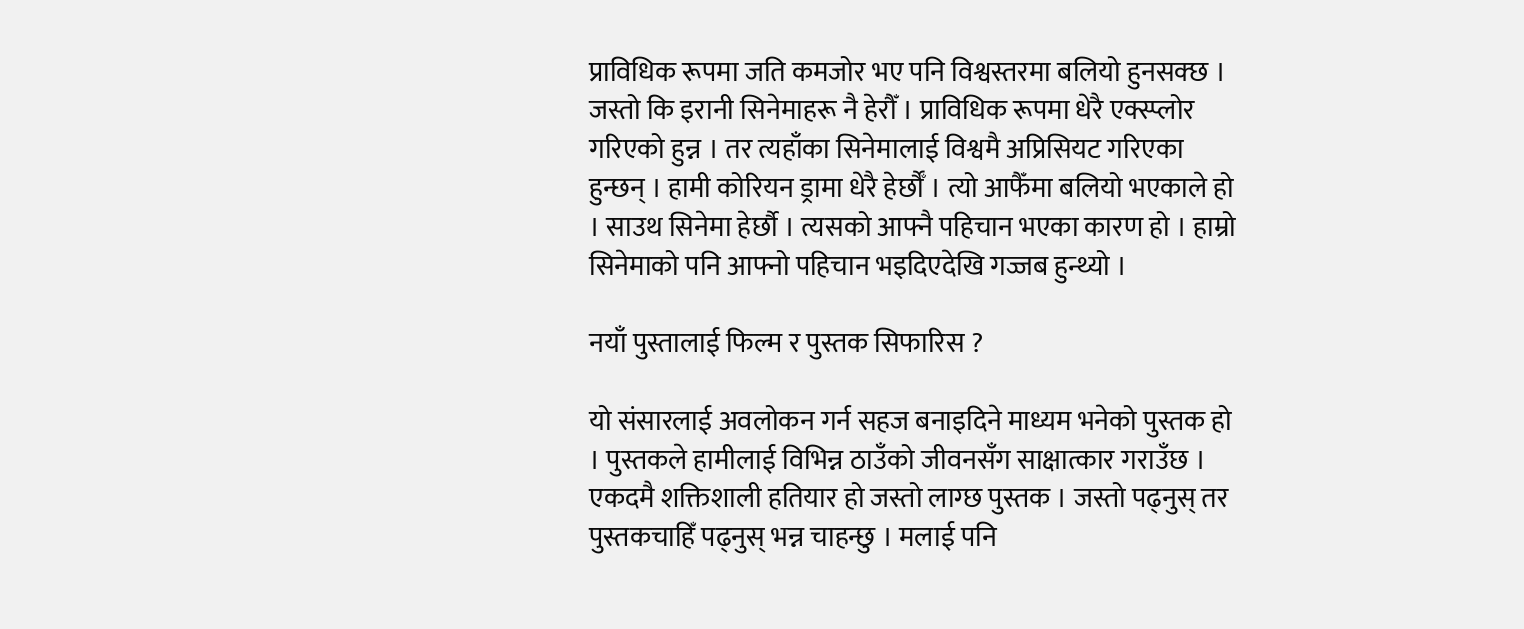प्राविधिक रूपमा जति कमजोर भए पनि विश्वस्तरमा बलियो हुनसक्छ । जस्तो कि इरानी सिनेमाहरू नै हेरौँ । प्राविधिक रूपमा धेरै एक्स्प्लोर गरिएको हुन्न । तर त्यहाँका सिनेमालाई विश्वमै अप्रिसियट गरिएका हुन्छन् । हामी कोरियन ड्रामा धेरै हेर्छौँ । त्यो आफैँमा बलियो भएकाले हो । साउथ सिनेमा हेर्छौ । त्यसको आफ्नै पहिचान भएका कारण हो । हाम्रो सिनेमाको पनि आफ्नो पहिचान भइदिएदेखि गज्जब हुन्थ्यो ।

नयाँ पुस्तालाई फिल्म र पुस्तक सिफारिस ?

यो संसारलाई अवलोकन गर्न सहज बनाइदिने माध्यम भनेको पुस्तक हो । पुस्तकले हामीलाई विभिन्न ठाउँको जीवनसँग साक्षात्कार गराउँछ । एकदमै शक्तिशाली हतियार हो जस्तो लाग्छ पुस्तक । जस्तो पढ्नुस् तर पुस्तकचाहिँ पढ्नुस् भन्न चाहन्छु । मलाई पनि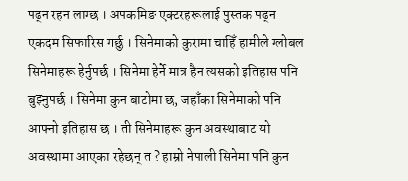पढ्न रहन लाग्छ । अपकमिङ एक्टरहरूलाई पुस्तक पढ्न एकदम सिफारिस गर्छु । सिनेमाको कुरामा चाहिँ हामीले ग्लोबल सिनेमाहरू हेर्नुपर्छ । सिनेमा हेर्ने मात्र हैन त्यसको इतिहास पनि बुझ्नुपर्छ । सिनेमा कुन बाटोमा छ, जहाँका सिनेमाको पनि आफ्नो इतिहास छ । ती सिनेमाहरू कुन अवस्थाबाट यो अवस्थामा आएका रहेछन् त ? हाम्रो नेपाली सिनेमा पनि कुन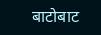बाटोबाट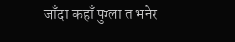जाँदा कहाँ पुग्ला त भनेर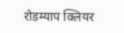रोडम्याप क्लियर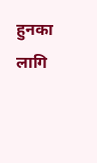हुनका लागि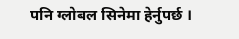पनि ग्लोबल सिनेमा हेर्नुपर्छ ।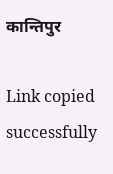कान्तिपुर

Link copied successfully